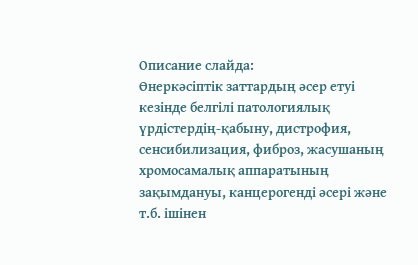Описание слайда:
Өнеркәсіптік заттардың әсер етуі кезінде белгілі патологиялық үрдістердің-қабыну, дистрофия, сенсибилизация, фиброз, жасушаның хромосамалық аппаратының зақымдануы, канцерогенді әсері және т.б. ішінен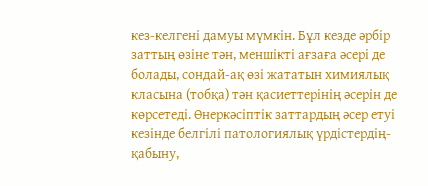кез-келгені дамуы мүмкін. Бұл кезде әрбір заттың өзіне тән, меншікті ағзаға әсері де болады, сондай-ақ өзі жататын химиялық класына (тобқа) тән қасиеттерінің әсерін де көрсетеді. Өнеркәсіптік заттардың әсер етуі кезінде белгілі патологиялық үрдістердің-қабыну,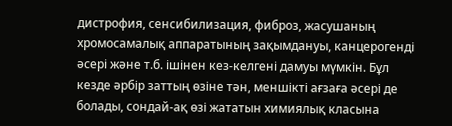дистрофия, сенсибилизация, фиброз, жасушаның хромосамалық аппаратының зақымдануы, канцерогенді әсері және т.б. ішінен кез-келгені дамуы мүмкін. Бұл кезде әрбір заттың өзіне тән, меншікті ағзаға әсері де болады, сондай-ақ өзі жататын химиялық класына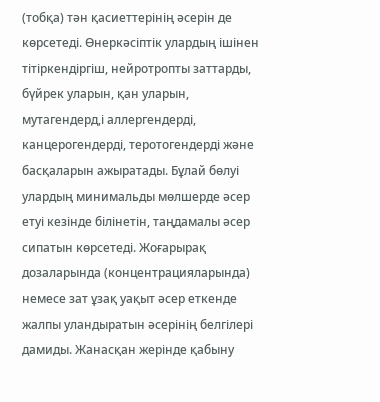(тобқа) тән қасиеттерінің әсерін де көрсетеді. Өнеркәсіптік улардың ішінен тітіркендіргіш, нейротропты заттарды, бүйрек уларын, қан уларын, мутагендерд,і аллергендерді, канцерогендерді, теротогендерді және басқаларын ажыратады. Бұлай бөлуі улардың минимальды мөлшерде әсер етуі кезінде білінетін, таңдамалы әсер сипатын көрсетеді. Жоғарырақ дозаларында (концентрацияларында) немесе зат ұзақ уақыт әсер еткенде жалпы уландыратын әсерінің белгілері дамиды. Жанасқан жерінде қабыну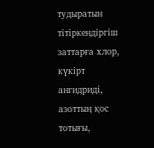тудыратын тітіркендіргіш заттарға хлор, күкірт ангидриді, азоттың қос тотығы,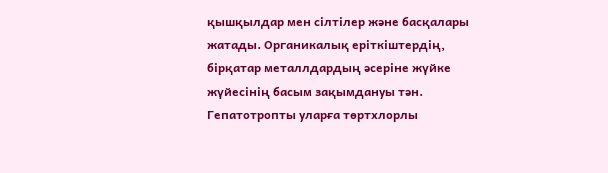қышқылдар мен сілтілер және басқалары жатады. Органикалық еріткіштердің, бірқатар металлдардың әсеріне жүйке жүйесінің басым зақымдануы тән. Гепатотропты уларға төртхлорлы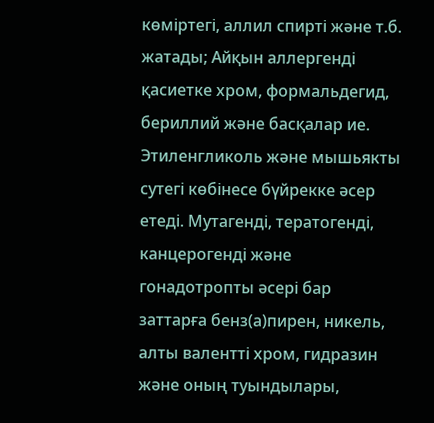көміртегі, аллил спирті және т.б. жатады; Айқын аллергенді қасиетке хром, формальдегид, бериллий және басқалар ие. Этиленгликоль және мышьякты сутегі көбінесе бүйрекке әсер етеді. Мутагенді, тератогенді, канцерогенді және гонадотропты әсері бар заттарға бенз(а)пирен, никель, алты валентті хром, гидразин және оның туындылары,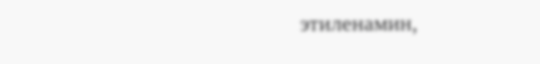этиленамин,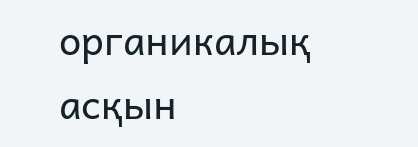органикалық асқын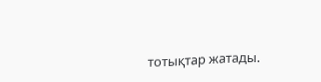тотықтар жатады.